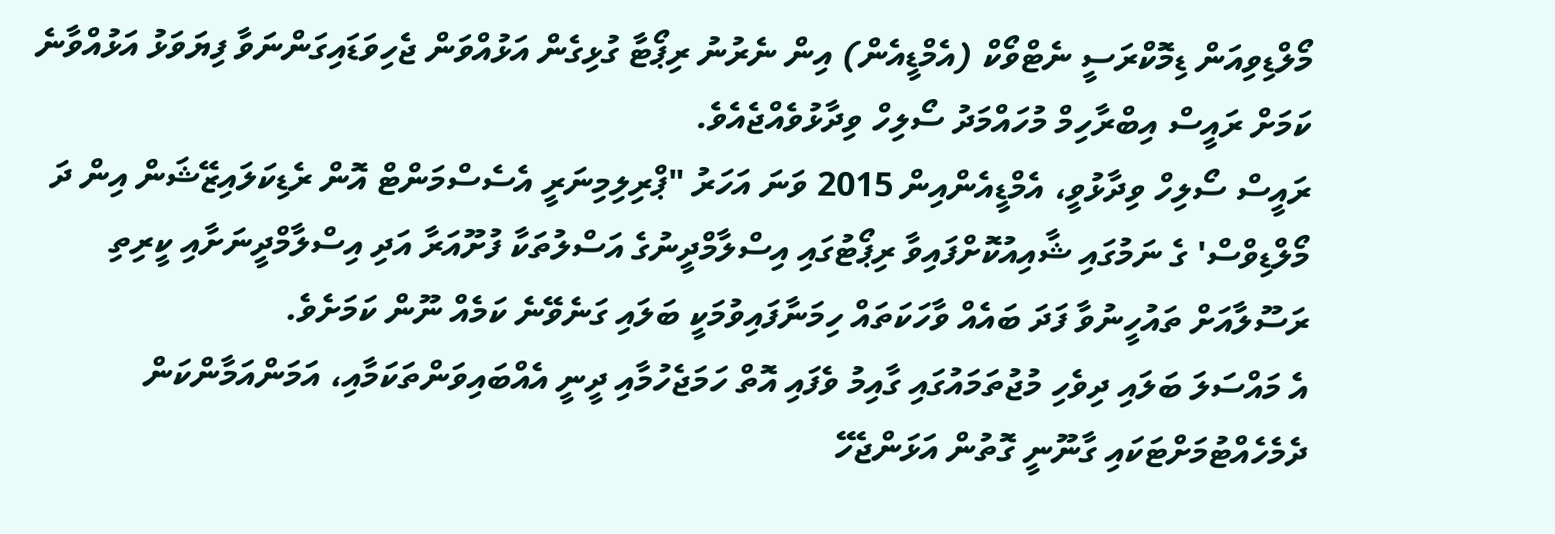މޯލްޑިވިއަން ޑިމޮކްރަސީ ނެޓްވޯކް (އެމްޑީއެން) އިން ނެރުނު ރިޕޯޓާ ގުޅިގެން އަޅުއްވަން ޖެހިވަޑައިގަންނަވާ ފިޔަވަޅު އަޅުއްވާނެ ކަމަށް ރައީސް އިބްރާހިމް މުހައްމަދު ސޯލިހް ވިދާޅުވެއްޖެއެވެ.
ރައީސް ސޯލިހް ވިދާޅުވީ، އެމްޑީއެންއިން 2015 ވަނަ އަހަރު "ޕްރިލިމިނަރީ އެސެސްމަންޓް އޮން ރެޑިކަލައިޒޭޝަން އިން ދަ މޯލްޑިވްސް' ގެ ނަމުގައި ޝާއިއުކޮށްފައިވާ ރިޕޯޓުގައި އިސްލާމްދީނުގެ އަސްލުތަކާ ފުށޫއަރާ އަދި އިސްލާމްދީނަށާއި ކީރިތި ރަސޫލާއަށް ތައުހީނުވާ ފަދަ ބައެއް ވާހަކަތައް ހިމަނާފައިވުމަކީ ބަލައި ގަނެވޭނެ ކަމެއް ނޫން ކަމަށެވެ.
އެ މައްސަލަ ބަލައި ދިވެހި މުޖުތަމައުގައި ގާއިމު ވެފައި އޮތް ހަމަޖެހުމާއި ދީނީ އެއްބައިވަންތަކަމާއި، އަމަންއަމާންކަން ދެމެހެއްޓުމަށްޓަކައި ގާނޫނީ ގޮތުން އަޅަންޖެހޭ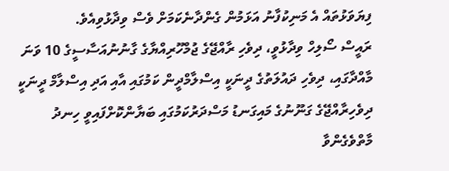ފިޔަވަޅުތައް އެ މަނިކުފާނު އަޅަމުން ގެންދާނެކަމަށް ވެސް ވިދާޅުވިއެވެ.
ރައީސް ސޯލިހް ވިދާޅުވީ، ދިވެހި ރާއްޖޭގެ ޖުމްހޫރިއްޔާގެ ގާނުނުއަސާސީގެ 10 ވަނަ މާއްދާގައި، ދިވެހި ދައުލަތުގެ ދީނަކީ އިސްލާމްދީން ކަމުގައި އާއި އަދި އިސްލާމް ދީނަކީ ދިވެހިރާއްޖޭގެ ގަނޫނުގެ މައިގަނޑު މަސްދަރުކަމުގައި ބަޔާންކޮށްފައިވީ ހިނދު މާތްވެގެންވާ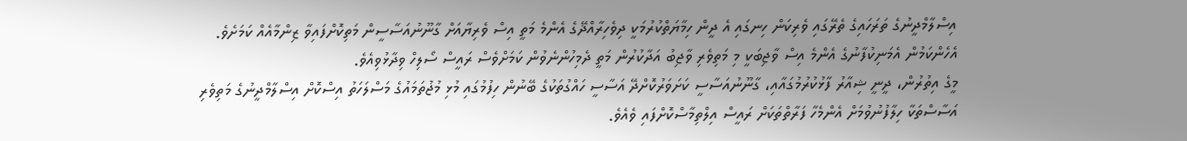އިސްލާމްދީނުގެ ތަރަހައިގެ ތެރޭގައި ވެރިކަން ހިނގައި އެ ދީން ހިމާޔަތްކުރުމަކީ ދިވެހިރާއްޛޭގެ އެންމެ މަތީ އިސް ވެރިޔާއަށް ގާނޫނުއަސާސީން މަތިކޮށްފައިވާ ޒިންމާއެއް ކަމަށެވެ. އެހެންކަމުން އެމަނިކުފާނުގެ އެންމެ އިސް ވާޖިބަކީ މި މަތިވެރި ވާޖިބު އަދާކުރުން މަތީ ދެމިހުންނެވުން ކަމަށްވެސް ރައީސް ސޯލިހް ވިދާޅުވިއެވެ.
މީގެ އިތުރުން، ދީނީ ޝިއާރު ފާޅުކުރުމުގައާއި، ގާނޫނުއަސާސީ ކަށަވަރުކޮށްދޭ އަސާސީ ހައްގުތަކުގެ ބޭނުން ހިފުމުގައި މުޅި މުޖުތަމައުގެ މަސްލަހަތު އިސްކޮށް އިސްލާމްދީނުގެ މަތިވެރި އަސާސްތަކާ ހިލާފުނުވުމަށް އެންމެހާ ފަރާތްތަކަށް ރައީސް އިލްތިމާސްކޮށްފައި ވެއެވެ.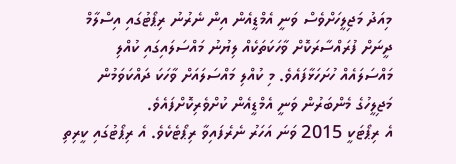މިއަދު މަޖިލީހަށްވެސް ވަނީ އެމްޑީއެން އިން ނެރުނު ރިޕޯޓުގައި އިސްލާމް ދީނަށް ފުރައްސާރަކޮށް ވާހަކަތަކެއް ލިޔުނު މައްސަލައިގައި ކުއްލި މައްސަލައެއް ހުށަހަޅާފައެވެ. މި ކުއްލި މައްސަލައަށް ވާހަކަ ދައްކަވަމުން މަޖިލީހުގެ މެންބަރުން ވަނީ އެމްޑީއެން ކުށްވެރިކޮށްފައެވެ.
އެ ރިޕޯޓަކީ 2015 ވަނަ އަހަރު ނެރެފައިވާ ރިޕޯޓެކެވެ. އެ ރިޕޯޓުގައި ކީރިތި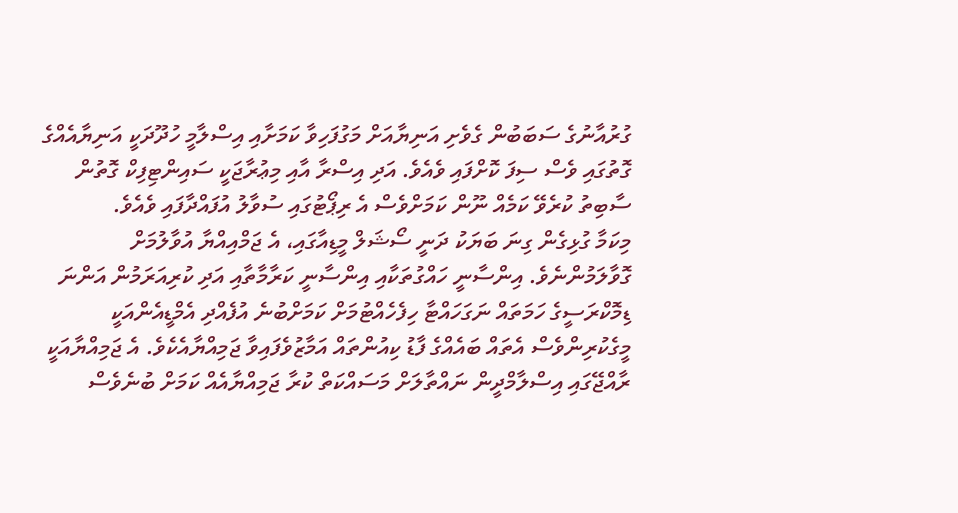ގުރުއާނުގެ ސަބަބުން ގެވެށި އަނިޔާއަށް މަގުފަހިވާ ކަމަށާއި އިސްލާމީ ހުދޫދަކީ އަނިޔާއެއްގެ ގޮތުގައި ވެސް ސިފަ ކޮށްފައި ވެއެވެ. އަދި އިސްރާ އާއި މިޢުރާޖަކީ ސައިންޓިފިކް ގޮތުން ސާބިތު ކުރެވޭ ކަމެއް ނޫން ކަމަށްވެސް އެ ރިޕޯޓުގައި ސުވާލު އުފައްދާފައި ވެއެވެ.
މިކަމާ ގުޅިގެން ގިނަ ބަޔަކު ދަނީ ސޯޝަލް މީޑިއާގައި، އެ ޖަމްއިއްޔާ އުވާލުމަށް ގޮވާލަމުންނެވެ. އިންސާނީ ހައްގުތަކާއި އިންސާނީ ކަރާމާތާއި އަދި ކުރިއަރަމުން އަންނަ ޑިމޮކްރަސީގެ ހަމަތައް ނަގަހައްޓާ ހިފެހެއްޓުމަށް ކަމަށްބުނެ އުފެއްދި އެމްޑީއެންއަކީ މީގެކުރިންވެސް އެތައް ބައެއްގެ ފާޑު ކިއުންތައް އަމާޒުވެފައިވާ ޖަމިއްޔާއެކެވެ. އެ ޖަމިއްޔާއަކީ ރާއްޖޭގައި އިސްލާމްދީން ނައްތާލަށް މަސައްކަތް ކުރާ ޖަމިއްޔާއެއް ކަމަށް ބުނެވެސް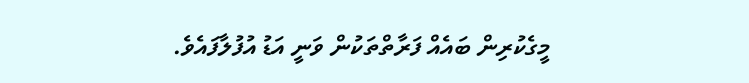މީގެކުރިން ބައެއް ފަރާތްތަކުން ވަނީ އަޑު އުފުލާފައެވެ.